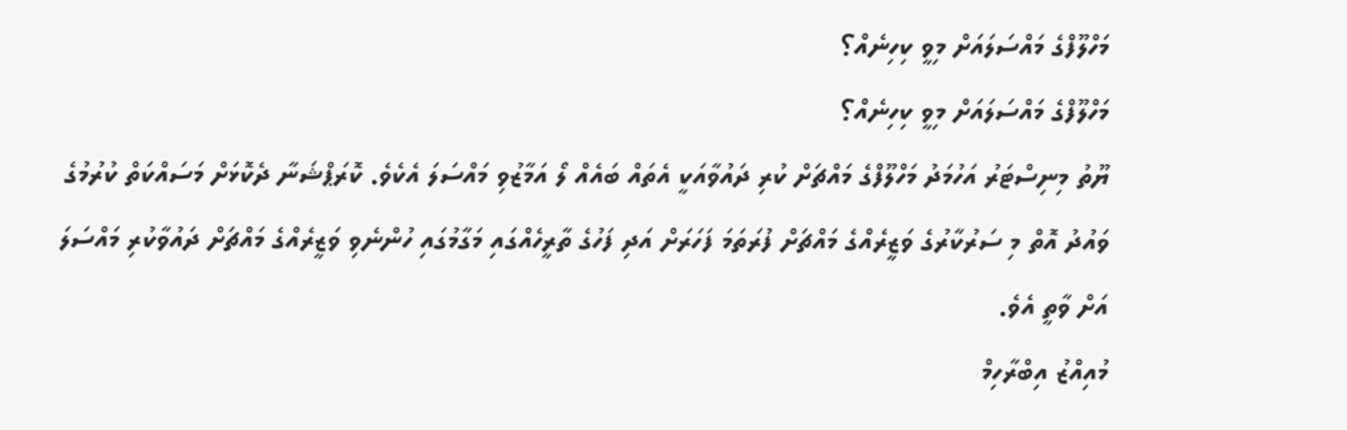މަހްލޫފްގެ މައްސަލައަށް މިވީ ކިހިނެއް؟
މަހްލޫފްގެ މައްސަލައަށް މިވީ ކިހިނެއް؟
ޔޫތު މިނިސްޓަރު އަހުމަދު މަހްލޫފްގެ މައްޗަށް ކުރި ދައުވާއަކީ އެތައް ބައެއް ލޯ އަމާޒުވި މައްސަލަ އެކެވެ. ކޮރަޕްޝަނާ ދެކޮޅަށް މަސައްކަތް ކުރުމުގެ ވައުދު އޮތް މި ސަރުކާރުގެ ވަޒީރެއްގެ މައްޗަށް ފުރަތަމަ ފަހަރަށް އަދި ފަހުގެ ތާރީހެއްގައި މަގާމުގައި ހުންނެވި ވަޒީރެއްގެ މައްޗަށް ދައުވާކުރި މައްސަލަ އަށް ވާތީ އެވެ.
މުއިއްޒު އިބްރާހިމް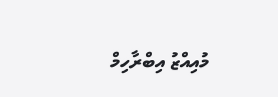މުއިއްޒު އިބްރާހިމް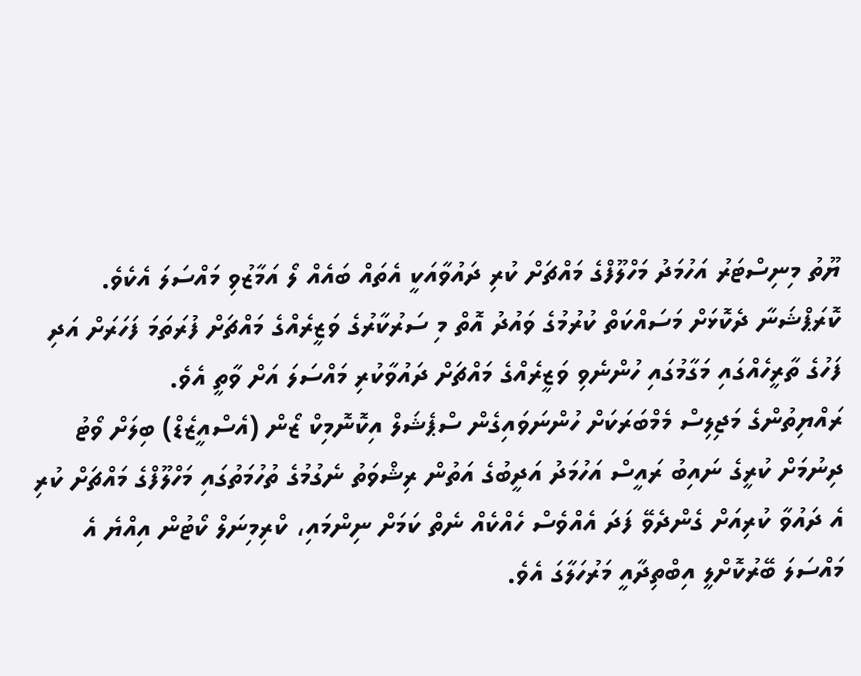ޔޫތު މިނިސްޓަރު އަހުމަދު މަހްލޫފްގެ މައްޗަށް ކުރި ދައުވާއަކީ އެތައް ބައެއް ލޯ އަމާޒުވި މައްސަލަ އެކެވެ. ކޮރަޕްޝަނާ ދެކޮޅަށް މަސައްކަތް ކުރުމުގެ ވައުދު އޮތް މި ސަރުކާރުގެ ވަޒީރެއްގެ މައްޗަށް ފުރަތަމަ ފަހަރަށް އަދި ފަހުގެ ތާރީހެއްގައި މަގާމުގައި ހުންނެވި ވަޒީރެއްގެ މައްޗަށް ދައުވާކުރި މައްސަލަ އަށް ވާތީ އެވެ.
ރައްޔިތުންގެ މަޖިލިސް މެމްބަރަކަށް ހުންނަވައިގެން ސްޕެޝަލް އިކޮނޮމިކް ޒޯން (އެސްއީޒެޑް) ބިލަށް ވޯޓު ދިނުމަށް ކުރީގެ ނައިބު ރައީސް އަހުމަދު އަދީބުގެ އަތުން ރިޝްވަތު ނެގުމުގެ ތުހުމަތުގައި މަހްލޫފްގެ މައްޗަށް ކުރި އެ ދައުވާ ކުރިއަށް ގެންދެވޭ ފަދަ އެއްވެސް ހެއްކެއް ނެތް ކަމަށް ނިންމައި، ކްރިމިނަލް ކޯޓުން އިއްޔެ އެ މައްސަލަ ބޭރުކޮށްލީ އިބްތިދާއީ މަރުހަލާގަ އެވެ.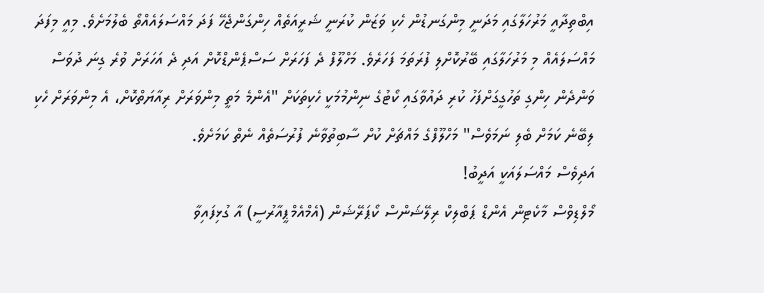އިބްތިދާއީ މަރުހަލާގައި މަދަނީ މިންގަނޑުން ހެކި ވަޒަން ކުރަނީ ޝަރީއަތެއް ހިންގަންޖެހޭ ފަދަ މައްސަލައެއްތޯ ބެލުމަށެވެ. މިއީ މިފަދަ މައްސަލައެއް މި މަރުހަލާގައި ބޭރުކޮށްލި ފުރަތަމަ ފަހަރެވެ. މަހްލޫފް ދެ ފަހަރަށް ސަސްޕެންޑްކޮށް އަދި ދެ އަހަރަށް ވުރެ ގިނަ ދުވަސް ވަންދެން ހިންގި ތަހުގީގަށްފަހު ކުރި ދައުވާގައި ކޯޓުގެ ނިންމުމަކީ ހެކިތަކަށް "އެންމެ މަތީ މިންވަރަށް ރިއާޔަތްކޮށް، އެ މިންވަރަށް ހެކި ލިބޭނެ ކަމަށް ބެލި ނަމަވެސް" މަހްލޫފްގެ މައްޗަށް ކުށް ސާބިތުވާނެ ފުރުސަތެއް ނެތް ކަމަށެވެ.
އަދިވެސް މައްސަލައަކީ އަދީބު!
މޯލްޑިވްސް މާކެޓިން އެންޑް ޕަބްލިކް ރިލޭޝަންސް ކޯޕަރޭޝަން (އެމްއެމްޕީއާރުސީ) އާ ގުޅިފައިވާ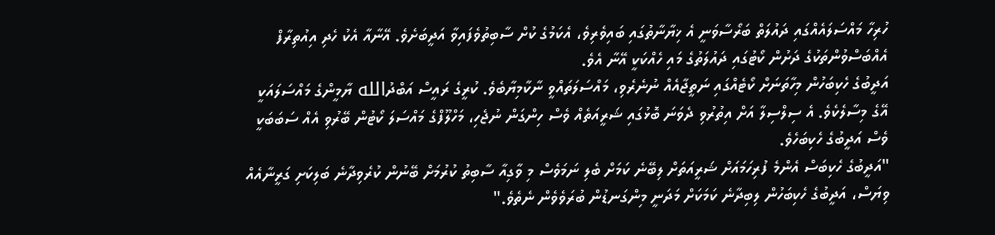ހުރިހާ މައްސަލައެއްގައި ދައުލަތް ބަރޯސާވަނީ އެ ޚިޔާނާތުގައި ބައިވެރިވެ، އެކަމުގެ ކުށް ސާބިތުވެފައިވާ އަދީބަށެވެ. އޭނާއާ އެކު ހެދި އިއުތިރާފް އެއްބަސްވުންތަކުގެ ދަށުން ކޯޓުގައި ދައުލަތުގެ މައި ހެއްކަކީ އޭނާ އެވެ.
އަދީބުގެ ހެކިބަހުން މިހާތަނަށް ކޯޓެއްގައި ނަތީޖާއެއް ނުނެރެވި، މައްސަލަތައްވީ ނާކާމިޔާބެވެ. ކުރީގެ ރައީސް އަބްދުالله ޔާމީންގެ މައްސަލައަކީ އޭގެ މިސާލެކެވެ. އެ ސިލްސިލާ އަށް އިތުރުވި ދެވަނަ ބޮޅުގައި ޝަރީއަތެއް ވެސް ހިންގަން ނުޖެހި، މަހްލޫފްގެ މައްސަލަ ކޯޓުން ބޭރުވި އެއް ސަބަބަކީ ވެސް އަދީބުގެ ހެކިބަހެވެ.
"އަދީބުގެ ހެކިބަސް އެންމެ ފުރިހަމައަށް ޝަރީއަތަށް ލިބޭނެ ކަމަށް ބެލި ނަމަވެސް މި ވާގިއާ ސާބިތު ކުރުމަށް ބޭނުން ކުރެވިދާނެ ބަލިކަށި ގަރީނާއެއް ވިޔަސް، އަދީބުގެ ހެކިބަހުން ލިބިދާނެ ކަމަކަށް މަދަނީ މިންގަނޑުން ބުރަވެވެން ނެތެވެ."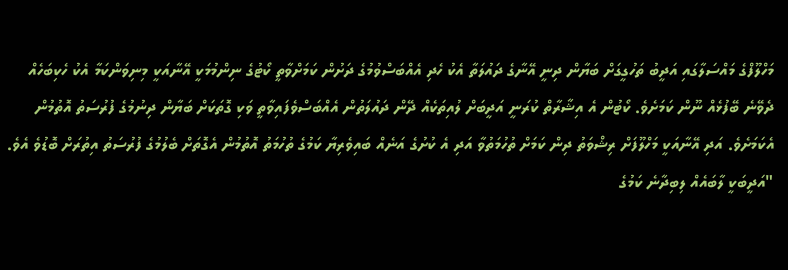މަހްލޫފްގެ މައްސަލާގައި އަދީބު ތަހުގީގަށް ބަޔާން ދިނީ އޭނާގެ ދައުލަތާ އެކު ހެދި އެއްބަސްވުމުގެ ދަށުން ކަމަށްވާތީ ކޯޓުގެ ނިންމުމަކީ އޭނާއަކީ މިނިވަންކަމާ އެކު ހެކިބަހެއް ދެވޭނެ ބޭފުޅެއް ނޫން ކަމަށެވެ. ކޯޓުން އެ އިޝާރާތް ކުރަނީ އަދީބަށް ލުއިތަކެއް ދޭން ދައުލަތުން އެއްބަސްވެފައިވާތީ ވަކި ގޮތަކަށް ބަޔާން ދިނުމުގެ ފުރުސަތު އޮތުމުން އެކަމަށެވެ. އަދި އޭނާއަކީ މަހްލޫފަށް ރިޝްވަތު ދިން ކަމަށް ތުހުމަތުވާ އަދި އެ ކުށުގެ އަނެއް ބައިވެރިޔާ ކަމުގެ ތުހުމަތު އޮތުމުން އެގޮތަށް ބެލުމުގެ ފުރުސަތު އިތުރަށް ބޮޑުވެ އެވެ.
"އަދީބަކީ ލާބައެއް ލިބިދާނެ ކަމުގެ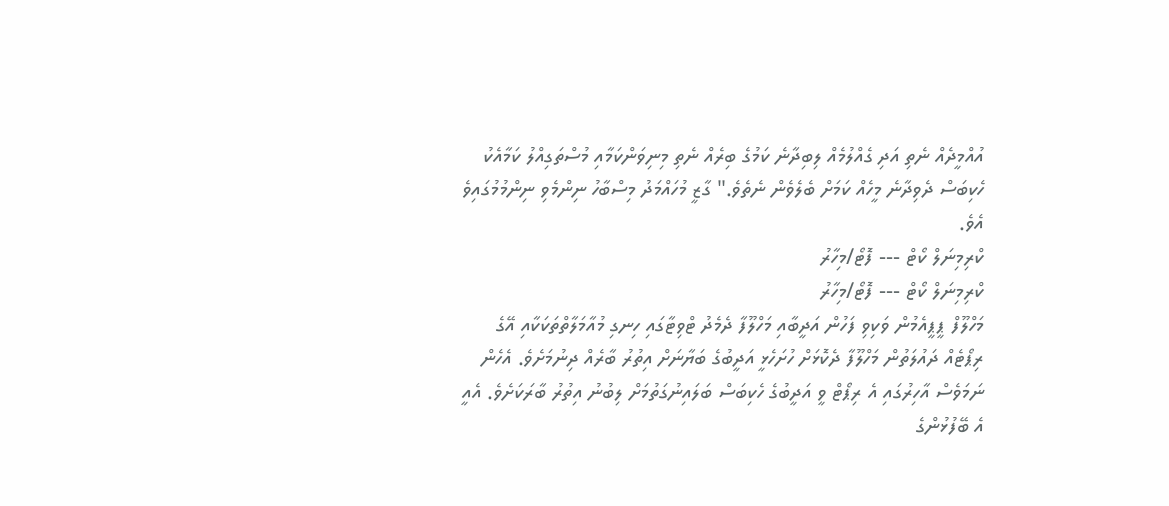އުއްމީދެއް ނެތި އަދި ގެއްލުމެއް ލިބިދާނެ ކަމުގެ ބިރެއް ނެތި މިނިވަންކަމާއި މުސްތަގިއްލު ކަމާއެކު ހެކިބަސް ދެވިދާނެ މީހެއް ކަމަށް ބެލެވެން ނެތެވެ." ގާޒީ މުހައްމަދު މިސްބާހު ނިންމެވި ނިންމުމުގައިވެ އެވެ.
ކްރިމިނަލް ކޯޓް --- ފޮޓޯ/މިހާރު
ކްރިމިނަލް ކޯޓް --- ފޮޓޯ/މިހާރު
މަހްލޫފް ޕީޕީއެމުން ވަކިވި ފަހުން އަދީބާއި މަހްލޫފާ ދެމެދު ޓްވިޓާގައި ހިނގި މުއާމަލާތްތަކަކާއި އޭގެ ރިޕޯޓެއް ދައުލަތުން މަހްލޫފާ ދެކޮޅަށް ހުށަހެޅީ އަދީބުގެ ބަޔާނަށް އިތުރު ބާރެއް ދިނުމަށެވެ. އެހެން ނަމަވެސް އާހިރުގައި އެ ރިޕޯޓް ވީ އަދީބުގެ ހެކިބަސް ބަލައިނުގަތުމަށް ލިބުނު އިތުރު ބާރަކަށެވެ. އެއީ އެ ބޭފުޅުންގެ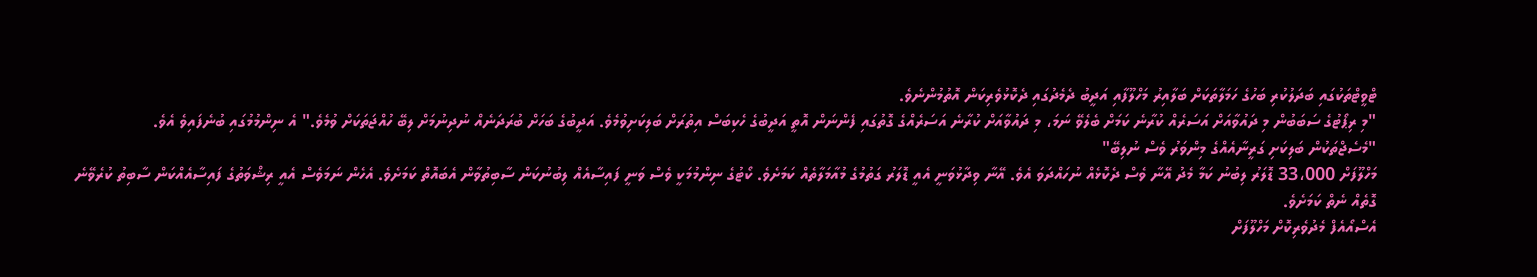ޓްވީޓްތަކުގައި ބަދަލުކުރި ބަހުގެ ހަމަލާތަކަށް ބަލާއިރު މަހްލޫފާއި އަދީބު ދެމެދުގައި ދެކޮޅުވެރިކަން އޮތުމުންނެވެ.
"މި ރިޕޯޓުގެ ސަބަބުން މި ދައުވާއަށް އަސަރެއް ކުރާނެ ކަމަށް ބެލެވޭ ނަމަ، މި ދައުވާއަށް ކުރާނެ އަސަރެއްގެ ގޮތުގައި ފެންނަން އޮތީ އަދީބުގެ ހެކިބަސް އިތުރަށް ބަލިކަށިވުމެވެ. އަދީބުގެ ބަހަށް ބުރަދަނެއް ނުދިނުމަށް ލިބޭ ހުއްޖަތަކަށް ވުމެވެ." އެ ނިންމުމުގައި ބުނެފައިވެ އެވެ.
"މެސެޖްތަކުން ބަލިކަށި ގަރީނާއެއްގެ މިންވަރު ވެސް ނުލިބޭ"
މަހްލޫފަށް 33،000 ޑޮލަރު ލިބުނު ކަމާ މެދު އޭނާ ވެސް ދެކޮޅެއް ނުހައްދަވަ އެވެ. އޭނާ ވިދާޅުވަނީ އެއީ ޑޮލަރު ގަތުމުގެ މުއާމަލާތެއް ކަމަށެވެ. ކޯޓުގެ ނިންމުމަކީ ވެސް ވަނީ ފައިސާއެއް ލިބުނުކަން ސާބިތުވާން އެބައޮތް ކަމަށެވެ. އެހެން ނަމަވެސް އެއީ ރިޝްވަތުގެ ފައިސާއެއްކަން ސާބިތު ކުރެވޭނެ ގޮތެއް ނެތް ކަމަށެވެ.
އެސްއޯއެފް މެދުވެރިކޮށް މަހްލޫފަށް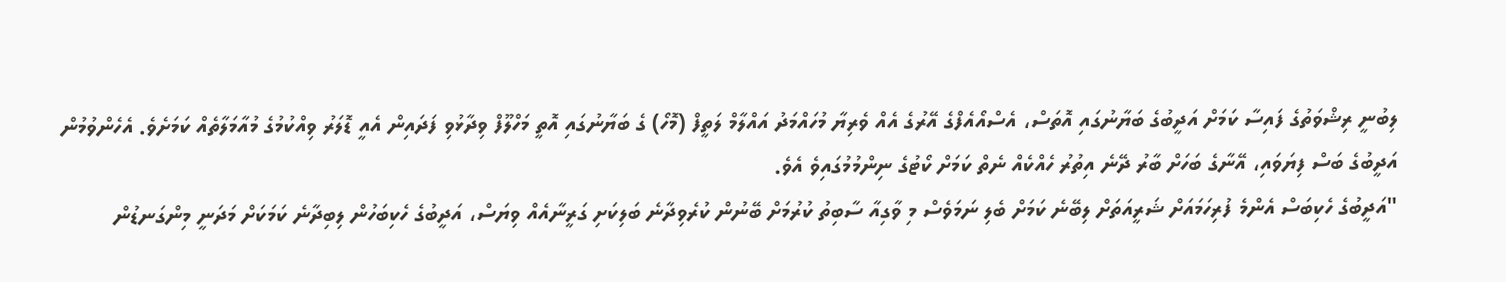ލިބުނީ ރިޝްވަތުގެ ފައިސާ ކަމަށް އަދީބުގެ ބަޔާނުގައި އޮތަސް، އެސްއޯއެފްގެ އޭރުގެ އެއް ވެރިޔާ މުހައްމަދު އައްލާމް ލަތީފް (މޮހޯ) ގެ ބަޔާނުގައި އޮތީ މަހްލޫފް ވިދާޅުވި ފަދައިން އެއީ ޑޮލަރު ވިއްކުމުގެ މުއާމަލާތެއް ކަމަށެވެ. އެހެންވުމުން އަދީބުގެ ބަސް ފިޔަވައި، އޭނާގެ ބަހަށް ބާރު ދޭނެ އިތުރު ހެއްކެއް ނެތް ކަމަށް ކޯޓުގެ ނިންމުމުގައިވެ އެވެ.
"އަދީބުގެ ހެކިބަސް އެންމެ ފުރިހަމައަށް ޝަރީއަތަށް ލިބޭނެ ކަމަށް ބެލި ނަމަވެސް މި ވާގިއާ ސާބިތު ކުރުމަށް ބޭނުން ކުރެވިދާނެ ބަލިކަށި ގަރީނާއެއް ވިޔަސް، އަދީބުގެ ހެކިބަހުން ލިބިދާނެ ކަމަކަށް މަދަނީ މިންގަނޑުން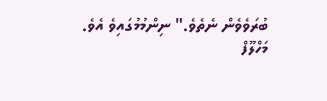ބުރަވެވެން ނެތެވެ." ނިންމުމުގައިވެ އެވެ.
މަހްލޫފް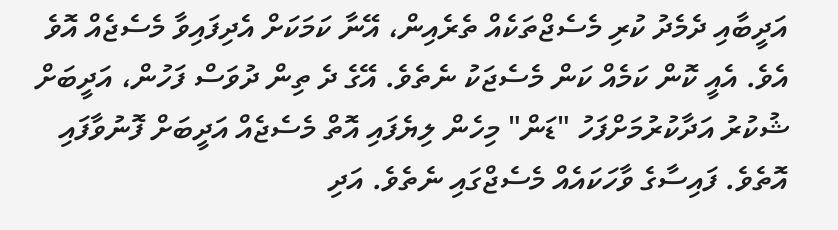އަދީބާއި ދެމެދު ކުރި މެސެޖްތަކެއް ތެރެއިން، އޭނާ ކަމަކަށް އެދިފައިވާ މެސެޖެއް އޮވެ އެވެ. އެއީ ކޮން ކަމެއް ކަން މެސެޖަކު ނެތެވެ. އޭގެ ދެ ތިން ދުވަސް ފަހުން، އަދީބަށް ޝުކުރު އަދާކުރުމަށްފަހު "ޑަން" މިހެން ލިޔެފައި އޮތް މެސެޖެއް އަދީބަށް ފޮނުވާފައި އޮތެވެ. ފައިސާގެ ވާހަކައެއް މެސެޖްގައި ނެތެވެ. އަދި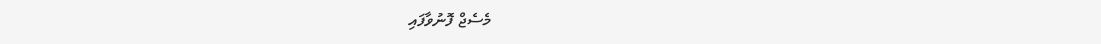މެސެޖް ފޮނުވާފައި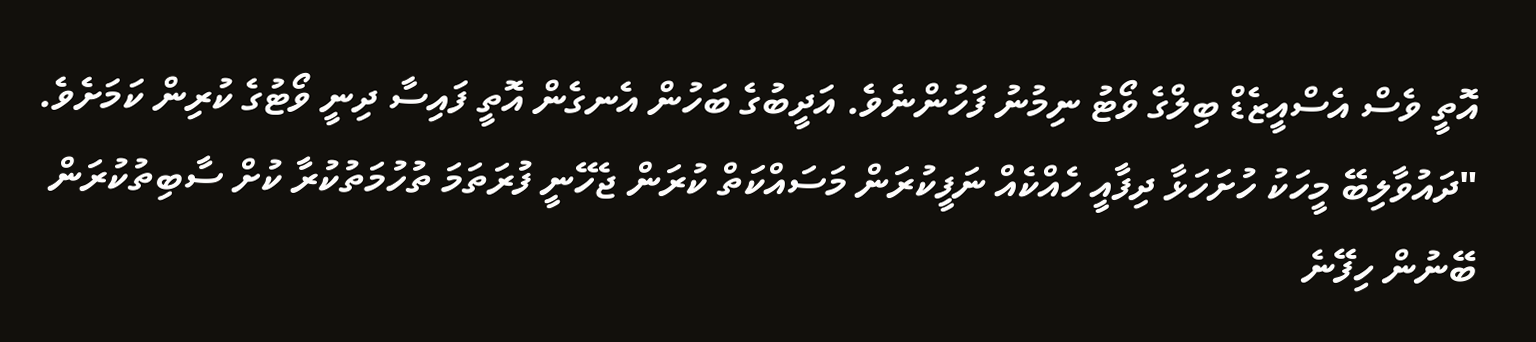އޮތީ ވެސް އެސްއީޒެޑް ބިލްގެ ވޯޓު ނިމުނު ފަހުންނެވެ. އަދީބުގެ ބަހުން އެނގެން އޮތީ ފައިސާ ދިނީ ވޯޓުގެ ކުރިން ކަމަށެވެ.
"ދައުވާލިބޭ މީހަކު ހުށަހަޅާ ދިފާއީ ހެއްކެއް ނަފީކުރަން މަސައްކަތް ކުރަން ޖެހޭނީ ފުރަތަމަ ތުހުމަތުކުރާ ކުށް ސާބިތުކުރަން ބޭނުން ހިފޭނެ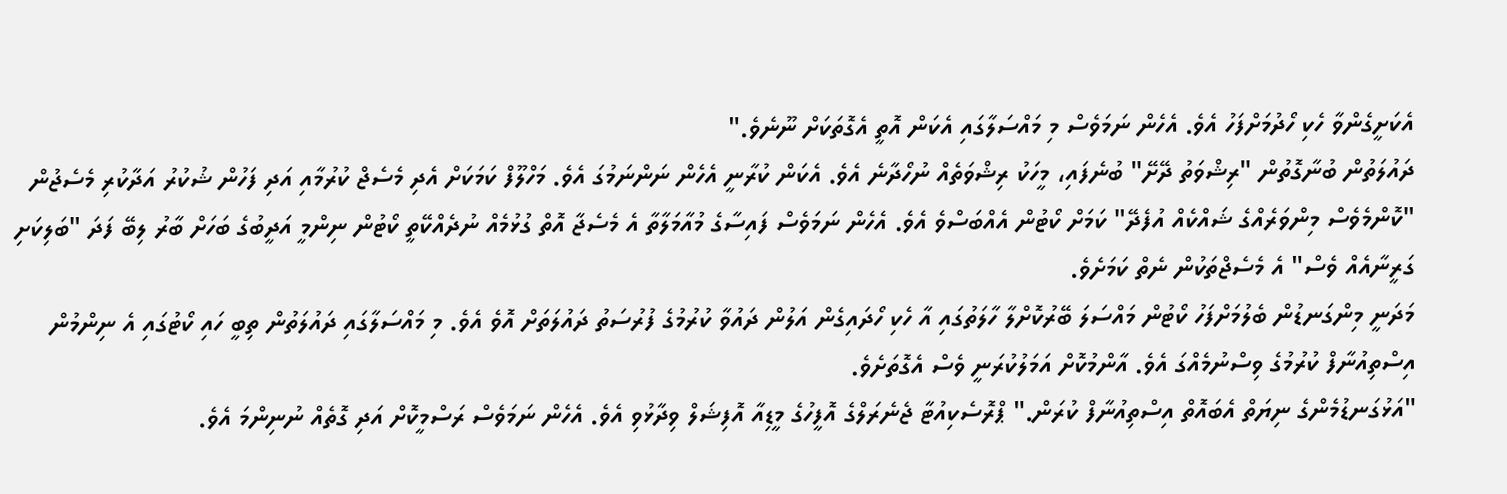އެކަށީގެންވާ ހެކި ހޯދުމަށްފަހު އެވެ. އެހެން ނަމަވެސް މި މައްސަލާގައި އެކަން އޮތީ އެގޮތަކަށް ނޫނެވެ."
ދައުލަތުން ބުނާގޮތުން "ރިޝްވަތު ދޭށޭ" ބުނެފައި، މީހަކު ރިޝްވަތެއް ނުހޯދާނެ އެވެ. އެކަން ކުރާނީ އެހެން ނަންނަމުގަ އެވެ. މަހްލޫފް ކަމަކަށް އެދި މެސެޖް ކުރުމާއި އަދި ފަހުން ޝުކުރު އަދާކުރި މެސެޖުން "ކޮންމެވެސް މިންވަރެއްގެ ޝައްކެއް އުފެދޭ" ކަމަށް ކޯޓުން އެއްބަސްވެ އެވެ. އެހެން ނަމަވެސް ފައިސާގެ މުއާމަލާތާ އެ މެސެޖާ އޮތް ގުޅުމެއް ނުދެއްކޭތީ ކޯޓުން ނިންމީ އަދީބުގެ ބަހަށް ބާރު ލިބޭ ފަދަ "ބަލިކަށި ގަރީނާއެއް ވެސް" އެ މެސެޖްތަކުން ނެތް ކަމަށެވެ.
މަދަނީ މިންގަނޑުން ބެލުމަށްފަހު ކޯޓުން މައްސަލަ ބޭރުކޮށްލާ ހާލަތުގައި އާ ހެކި ހޯދައިގެން އަލުން ދައުވާ ކުރުމުގެ ފުރުސަތު ދައުލަތަށް އޮވެ އެވެ. މި މައްސަލާގައި ދައުލަތުން ތިބީ ހައި ކޯޓުގައި އެ ނިންމުން އިސްތިއުނާފް ކުރުމުގެ ވިސްނުމެއްގަ އެވެ. އާންމުކޮށް އަމަލުކުރަނީ ވެސް އެގޮތަށެވެ.
"އަޅުގަނޑުމެންގެ ނިޔަތް އެބައޮތް އިސްތިއުނާފް ކުރަން." ޕްރޮސެކިއުޓާ ޖެނެރަލްގެ އޮފީހުގެ މީޑިއާ އޮފިޝަލް ވިދާޅުވި އެވެ. އެހެން ނަމަވެސް ރަސްމީކޮށް އަދި ގޮތެއް ނުނިންމަ އެވެ.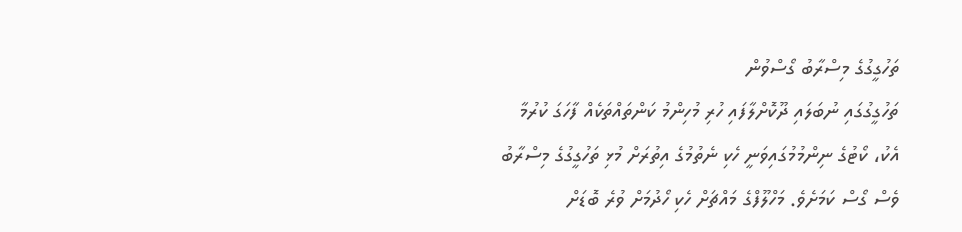ތަހުގީގުގެ މިސްރާބު ގޯސްވުން
ތަހުގީގުގައި ނުބަލައި ދޫކޮށްލާފައި ހުރި މުހިންމު ކަންތައްތަކެއް ފާހަގަ ކުރުމާ އެކު، ކޯޓުގެ ނިންމުމުގައިވަނީ ހެކި ނެތުމުގެ އިތުރަށް މުޅި ތަހުގީގުގެ މިސްރާބު ވެސް ގޯސް ކަމަށެވެ. މަހްލޫފްގެ މައްޗަށް ހެކި ހޯދުމަށް ވުރެ ބޮޑަށް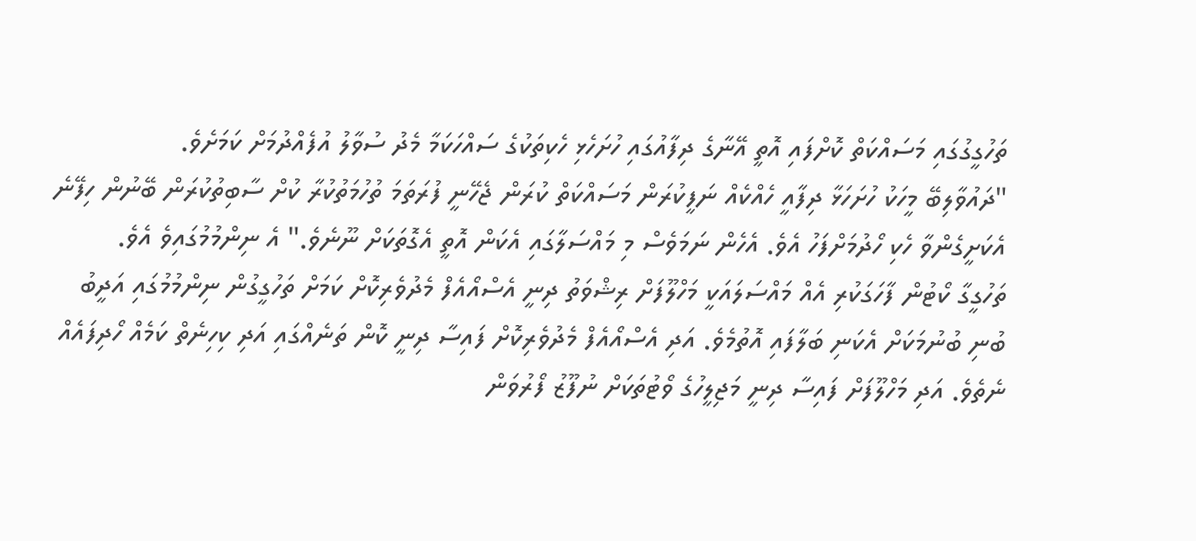ތަހުގީގުގައި މަސައްކަތް ކޮށްފައި އޮތީ އޭނާގެ ދިފާއުގައި ހުށަހެޅި ހެކިތަކުގެ ސައްހަކަމާ މެދު ސުވާލު އުފެއްދުމަށް ކަމަށެވެ.
"ދައުވާލިބޭ މީހަކު ހުށަހަޅާ ދިފާއީ ހެއްކެއް ނަފީކުރަން މަސައްކަތް ކުރަން ޖެހޭނީ ފުރަތަމަ ތުހުމަތުކުރާ ކުށް ސާބިތުކުރަން ބޭނުން ހިފޭނެ އެކަށީގެންވާ ހެކި ހޯދުމަށްފަހު އެވެ. އެހެން ނަމަވެސް މި މައްސަލާގައި އެކަން އޮތީ އެގޮތަކަށް ނޫނެވެ." އެ ނިންމުމުގައިވެ އެވެ.
ތަހުގީގާ ކޯޓުން ފާހަގަކުރި އެއް މައްސަލައަކީ މަހްލޫފަށް ރިޝްވަތު ދިނީ އެސްއޯއެފް މެދުވެރިކޮށް ކަމަށް ތަހުގީގުން ނިންމުމުގައި އަދީބު ބުނި ބުނުމަކަށް އެކަނި ބަލާފައި އޮތުމެވެ. އަދި އެސްއޯއެފް މެދުވެރިކޮށް ފައިސާ ދިނީ ކޮން ތަނެއްގައި އަދި ކިހިނެތް ކަމެއް ހޯދިފައެއް ނެތެވެ. އަދި މަހްލޫފަށް ފައިސާ ދިނީ މަޖިލީހުގެ ވޯޓުތަކަށް ނުފޫޒު ފޯރުވަން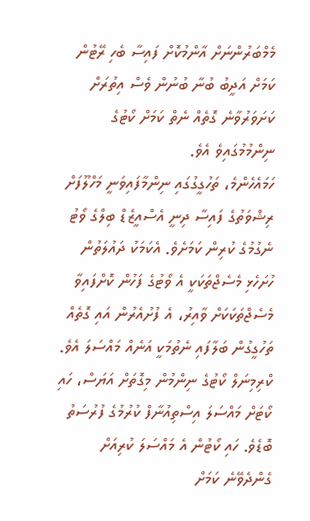މެމްބަރުންނަށް އާންމުކޮށް ފައިސާ ބެހި ރޭޓުން ކަމަށް އަދީބު ބުނާ ބުނުން ވެސް އިތުރަށް ކަށަވަރުވާނެ ގޮތެއް ނެތް ކަމަށް ކޯޓުގެ ނިންމުމުގައިވެ އެވެ.
ހަމައެހެންމެ، ތަހުގީގުގައި ނިންމާފައިވަނީ މަހްލޫފަށް ރިޝްވަތުގެ ފައިސާ ދިނީ އެސްއީޒެޑް ބިލްގެ ވޯޓު ނެގުމުގެ ކުރިން ކަމަށެވެ. އެކަމަކު ދައުލަތުން ހުށަހެޅި މެސެޖްތަކަކީ އެ ވޯޓުގެ ފަހުން ކޮށްފައިވާ މެސެޖްތަކަކަށް ވާއިރު، އެ ފުށުއެރުން އައި ގޮތެއް ތަހުގީގުން ބަލާފައި ނެތުމަކީ އަނެއް މައްސަލަ އެވެ.
ކްރިމިނަލް ކޯޓުގެ ނިންމުން މިގޮތަށް އަޔަސް، ހައި ކޯޓަށް މައްސަލަ އިސްތިއުނާފް ކުރުމުގެ ފުރުސަތު ބޮޑެވެ. ހައި ކޯޓުން އެ މައްސަލަ ކުރިއަށް ގެންދެވޭނެ ކަމަށް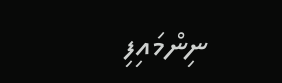ނިންމައިފި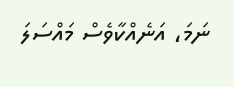ނަމަ، އަނެއްކާވެސް މައްސަލަ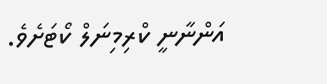އަންނާނީ ކްރިމިނަލް ކޯޓަށެވެ.